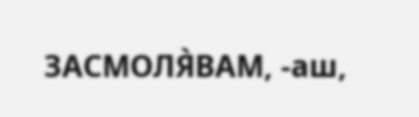ЗАСМОЛЯ̀ВАМ, -аш,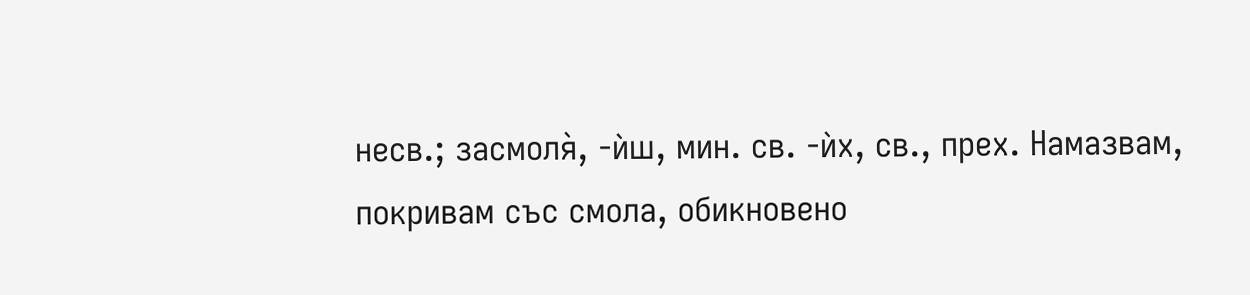несв.; засмоля̀, -ѝш, мин. св. -ѝх, св., прех. Намазвам, покривам със смола, обикновено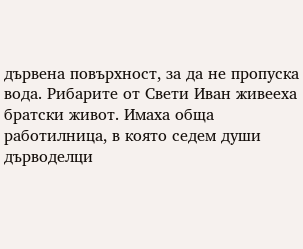дървена повърхност, за да не пропуска вода. Рибарите от Свети Иван живееха братски живот. Имаха обща работилница, в която седем души дърводелци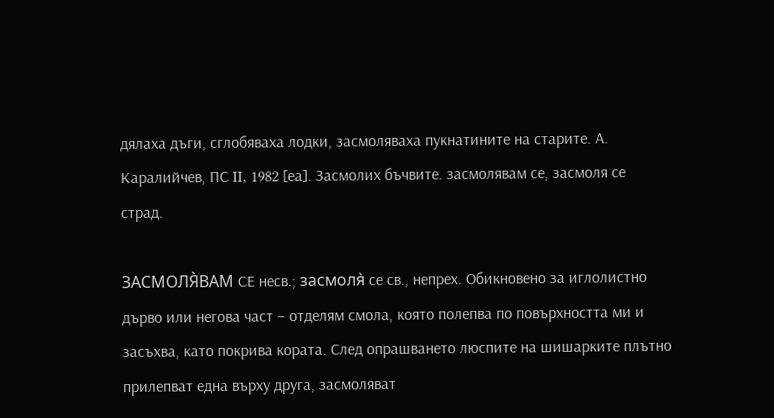дялаха дъги, сглобяваха лодки, засмоляваха пукнатините на старите. А. Каралийчев, ПС II, 1982 [еа]. Засмолих бъчвите. засмолявам се, засмоля се страд.

ЗАСМОЛЯ̀ВАМ СЕ несв.; засмоля̀ се св., непрех. Обикновено за иглолистно дърво или негова част – отделям смола, която полепва по повърхността ми и засъхва, като покрива кората. След опрашването люспите на шишарките плътно прилепват една върху друга, засмоляват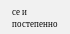се и постепенно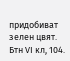придобиват зелен цвят. Бтн VІ кл, 104.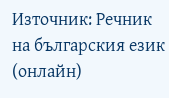Източник: Речник на българския език (онлайн)